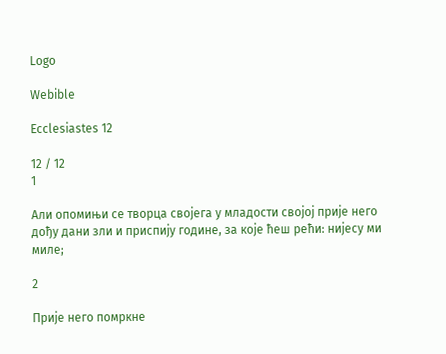Logo

Webible

Ecclesiastes 12

12 / 12
1

Али опомињи се творца својега у младости својој прије него дођу дани зли и приспију године, за које ћеш рећи: нијесу ми миле;

2

Прије него помркне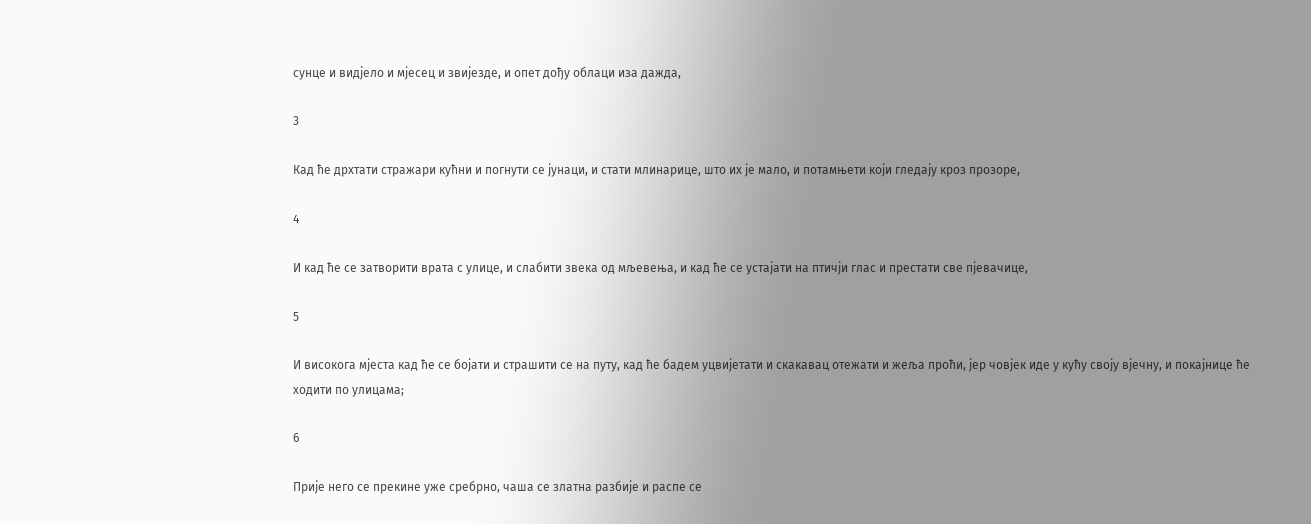сунце и видјело и мјесец и звијезде, и опет дођу облаци иза дажда,

3

Кад ће дрхтати стражари кућни и погнути се јунаци, и стати млинарице, што их је мало, и потамњети који гледају кроз прозоре,

4

И кад ће се затворити врата с улице, и слабити звека од мљевења, и кад ће се устајати на птичји глас и престати све пјевачице,

5

И високога мјеста кад ће се бојати и страшити се на путу, кад ће бадем уцвијетати и скакавац отежати и жеља проћи, јер човјек иде у кућу своју вјечну, и покајнице ће ходити по улицама;

6

Прије него се прекине уже сребрно, чаша се златна разбије и распе се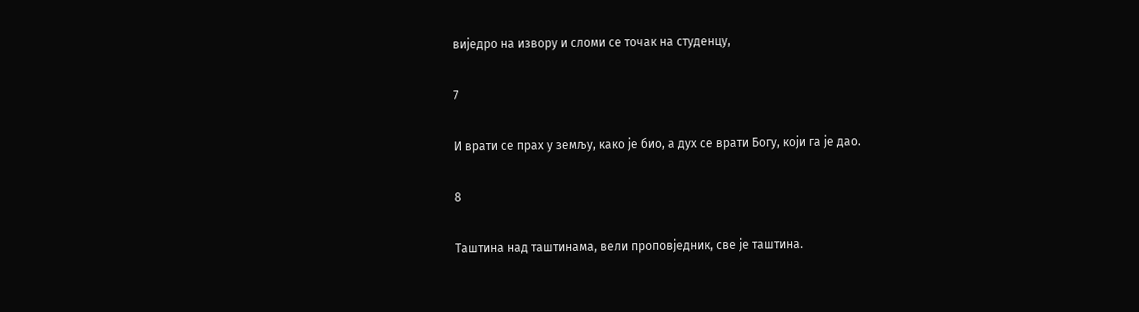виједро на извору и сломи се точак на студенцу,

7

И врати се прах у земљу, како је био, а дух се врати Богу, који га је дао.

8

Таштина над таштинама, вели проповједник, све је таштина.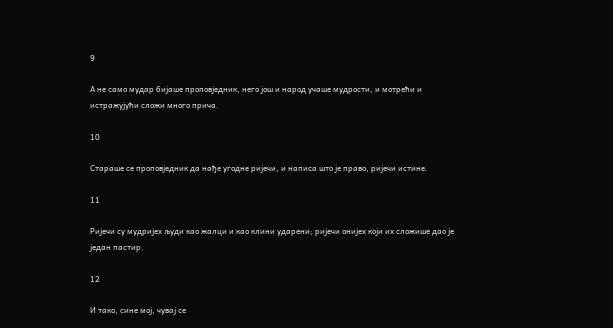9

А не само мудар бијаше проповједник, него још и народ учаше мудрости, и мотрећи и истражујући сложи много прича.

10

Стараше се проповједник да нађе угодне ријечи, и написа што је право, ријечи истине.

11

Ријечи су мудријех људи као жалци и као клини ударени; ријечи онијех који их сложише дао је један пастир.

12

И тако, сине мој, чувај се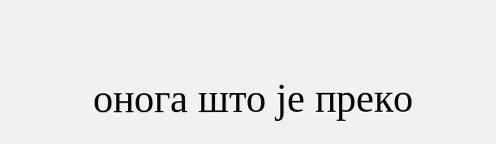онога што је преко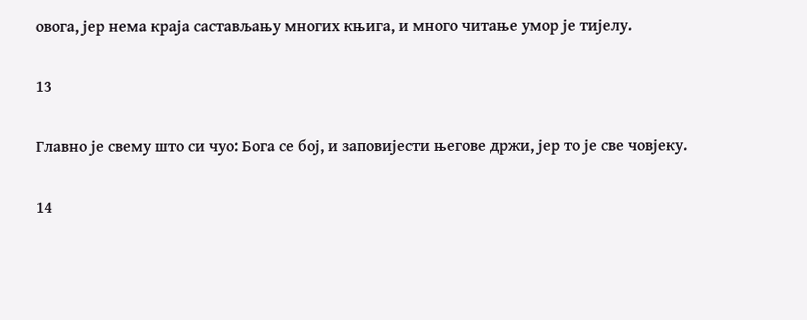овога, јер нема краја састављању многих књига, и много читање умор је тијелу.

13

Главно је свему што си чуо: Бога се бој, и заповијести његове држи, јер то је све човјеку.

14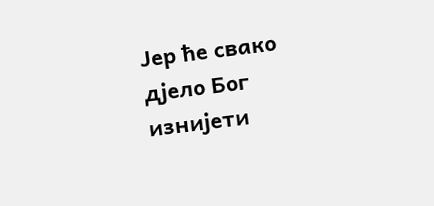Јер ће свако дјело Бог изнијети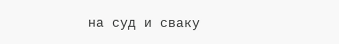на суд и сваку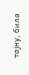тајну, била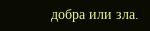добра или зла.